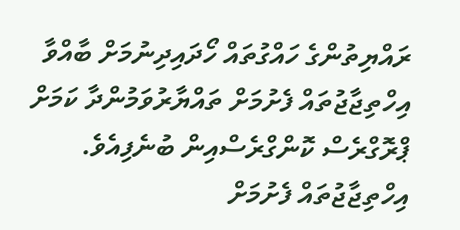ރައްޔިތުންގެ ހައްގުތައް ހޯދައިދިނުމަށް ބާއްވާ އިހްތިޖާޖުތައް ފެށުމަށް ތައްޔާރުވަމުންދާ ކަމަށް ޕްރޮގްރެސް ކޮންގްރެސްއިން ބުނެފިއެވެ.
އިހްތިޖާޖުތައް ފެށުމަށް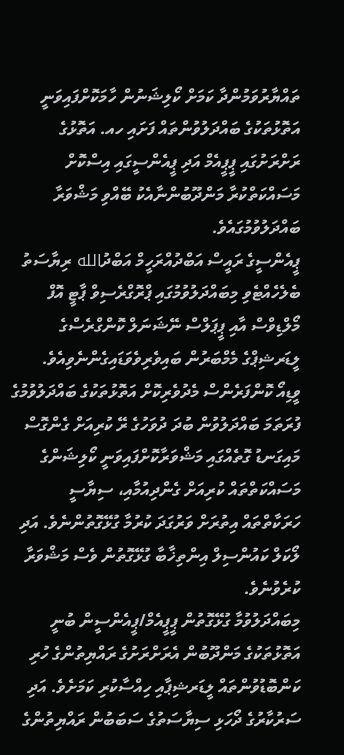ތައްޔާރުވަމުންދާ ކަމަށް ކޯލިޝަނުން ހާމަކޮށްފައިވަނީ އަތޮޅުތަކުގެ ބައްދަލުވުންތައް ފަށައި ހއ. އަތޮޅުގެ ރަށްރަށުގައި ޕީޕީއެމް އަދި ޕީއެންސީގައި އިސްކޮށް މަސައްކަތްކުރާ މަންދޫބުންނާއެކު ބޭއްވި މަޝްވަރާ ބައްދަލުވުމުގައެވެ.
ޕީއެންސީގެ ރައީސް އަބްދުއްރަހީމް އަބްދުالله ރިޔާސަތު ބެލެހެއްޓެވި މިބައްދަލުވުމުގައި ޕްރޮގްރެސިވް ޕާޓީ އޮފް މޯލްޑިވްސް އާއި ޕީޕަލްސް ނޭޝަނަލް ކޮންގްރެސްގެ ލީޑަރޝިޕްގެ މެމްބަރުން ބައިވެރިވެވަޑައިގެންނެވިއެވެ.
ވީޑިއޯ ކޮންފަރެންސް މެދުވެރިކޮށް އަތޮޅުތަކުގެ ބައްދަލުވުމުގެ ފުރަތަމަ ބައްދަލުވުން ބުދަ ދުވަހުގެ ރޭ ކުރިއަށް ގެންގޮސް މައިގަނޑު ގޮތެއްގައި މަޝްވަރާކޮށްފައިވަނީ ކޯލިޝަންގެ މަސައްކަތްތައް ކުރިއަށް ގެންދިއުމާއި، ސިޔާސީ ހަރަކާތްތައް އިތުރަށް ވަރުގަދަ ކުރުމާ ގުޅޭގޮތުންނެވެ. އަދި ލޯކަލް ކައުންސިލް އިންތިޚާބާ ގުޅޭގޮތުން ވެސް މަޝްވަރާ ކުރެވުނެވެ.
މިބައްދަލުވުމާ ގުޅޭގޮތުން ޕީޕީއެމް/ޕީއެންސީން ބުނީ އަތޮޅުތަކުގެ މަންދޫބުން އެރަށްރަށުގެ ރައްޔިތުންގެ ހުރި ކަންބޮޑުވުންތައް ލީޑަރޝިޕާއި ހިއްސާކުރި ކަމަށެވެ. އަދި ސަރުކާރުގެ ދޯހަޅި ސިޔާސަތުގެ ސަބަބުން ރައްޔިތުންގެ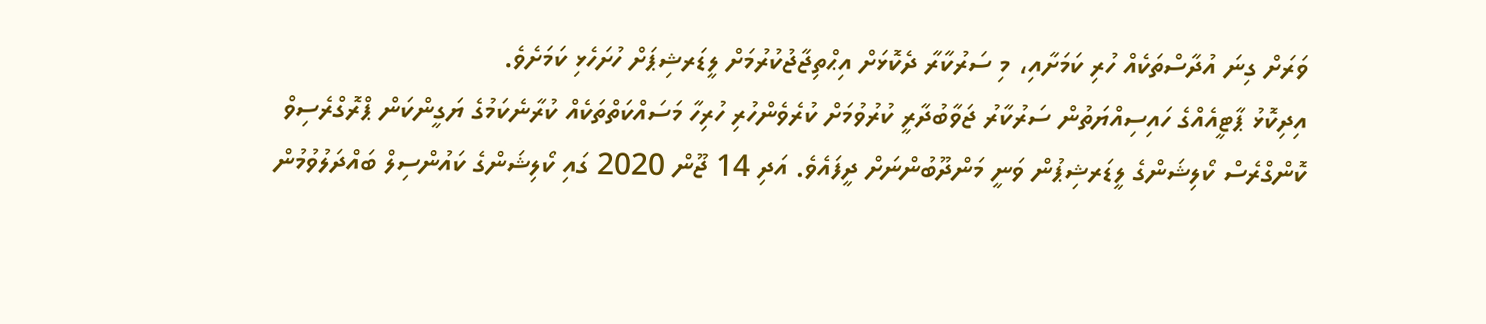ވަރަށް ގިނަ އުދާސްތަކެއް ހުރި ކަމަށާއި، މި ސަރުކާރާ ދެކޮޅަށް އިޙްތިޖާޖުކުރުމަށް ލީޑަރޝިޕަށް ހުށަހެޅި ކަމަށެވެ.
އިދިކޮޅު ޕާޓީއެއްގެ ހައިސިއްޔަތުން ސަރުކާރު ޖަވާބުދާރީ ކުރުވުމަށް ކުރެވެންހުރި ހުރިހާ މަސައްކަތްތަކެއް ކުރާނެކަމުގެ ޔަގީންކަން ޕްރޮގްރެސިވް ކޮންގްރެސް ކޯލިޝަންގެ ލީޑަރޝިޕުން ވަނީ މަންދޫބުންނަށް ދީފައެވެ. އަދި 14 ޖޫން 2020 ގައި ކޯލިޝަންގެ ކައުންސިލް ބައްދަލުވުމުން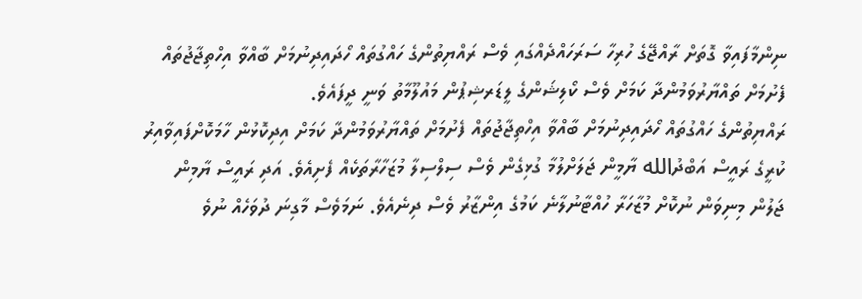ނިންމާފައިވާ ގޮތަށް ރާއްޖޭގެ ހުރިހާ ސަރަހައްދެއްގައި ވެސް ރައްޔިތުންގެ ހައްގުތައް ހޯދައިދިނުމަށް ބާއްވާ އިހްތިޖާޖުތައް ފެށުމަށް ތައްޔާރުވަމުންދާ ކަމަށް ވެސް ކޯލިޝަންގެ ލީޑަރޝިޕުން މައުލޫމާތު ވަނީ ދީފައެވެ.
ރައްޔިތުންގެ ހައްގުތައް ހޯދައިދިނުމަށް ބާއްވާ އިހްތިޖާޖުތައް ފެށުމަށް ތައްޔާރުވަމުންދާ ކަމަށް އިދިކޮޅުން ހާމަކޮށްފައިވާއިރު ކުރީގެ ރައީސް އަބްދުالله ޔާމީން ޖަލަށްލުމާ ގުޅިގެން ވެސް ސިލްސިލާ މުޒަހާރާތަކެއް ފެށިއެވެ. އަދި ރައީސް ޔާމިން ޖަލުން މިނިވަން ނުކޮށް މުޒާހަރާ ހުއްޓާނުލާނެ ކަމުގެ އިންޒާރު ވެސް ދިނެއެވެ. ނަމަވެސް މާގިނަ ދުވަހެއް ނުވެ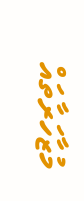މުޒާހަރާތައް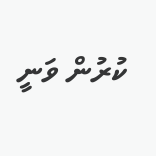ކުރުން ވަނީ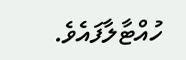ހުއްޓާލާފައެވެ.